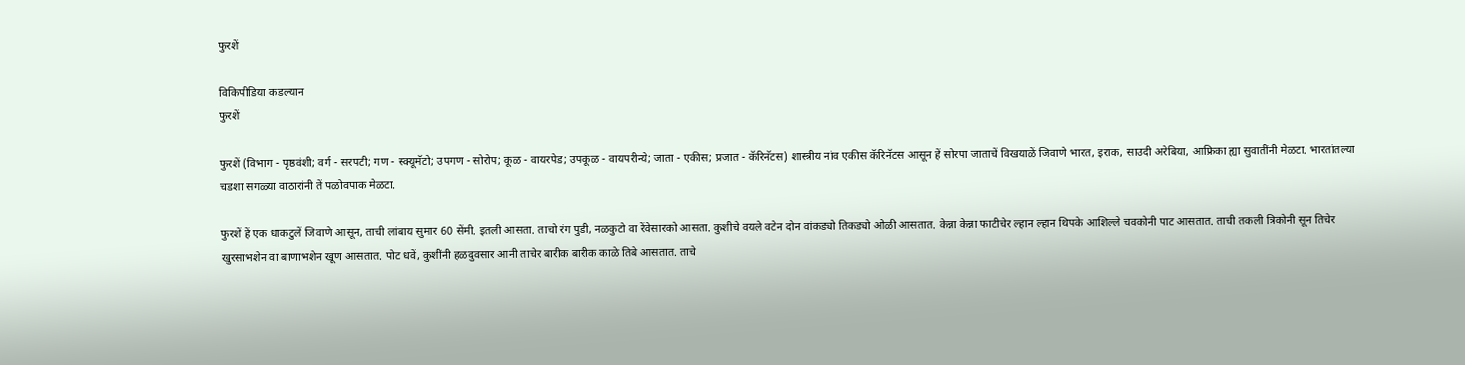फुरशें

विकिपीडिया कडल्यान
फुरशें

फुरशें (विभाग - पृष्ठवंशी; वर्ग - सरपटी; गण - स्क्यूमॅटो; उपगण - सोरोप; कूळ - वायरपेड; उपकूळ - वायपरीन्ये; जाता - एकीस; प्रजात - कॅरिनॅटस) शास्त्रीय नांव एकीस कॅरिनॅटस आसून हें सोरपा जाताचें विखयाळें जिवाणे भारत, इराक, साउदी अरेबिया, आफ्रिका ह्या सुवातींनी मेळटा. भारतांतल्या चडशा सगळ्या वाठारांनी तें पळोवपाक मेळटा.

फुरशें हें एक धाकटुलें जिवाणे आसून, ताची लांबाय सुमार 60 सेंमी. इतली आसता. ताचो रंग पुडी, नळकुटो वा रेंवेसारको आसता. कुशीचे वयले वटेन दोन वांकड्यो तिकड्यो ओळी आसतात. केन्ना केन्ना फाटीचेर ल्हान ल्हान थिपके आशिल्ले चवकोनी पाट आसतात. ताची तकली त्रिकोनी सून तिचेर खुरसाभशेन वा बाणाभशेन खूण आसतात. पोट धवें, कुशींनी हळदुवसार आनी ताचेर बारीक बारीक काळे तिबे आसतात. ताचे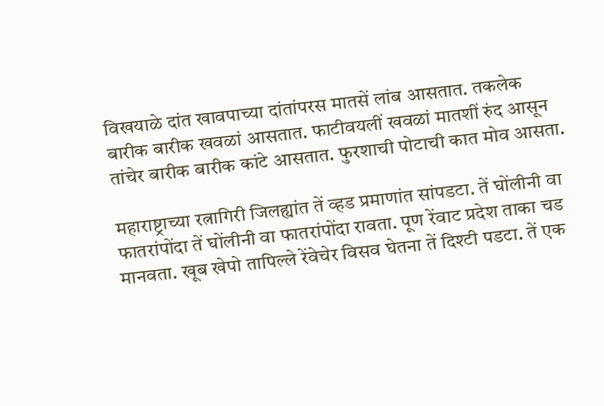विखयाळे दांत खावपाच्या दांतांपरस मातसें लांब आसतात. तकलेक बारीक बारीक खवळां आसतात. फाटीवयलीं खवळां मातशीं रुंद आसून तांचेर बारीक बारीक कांटे आसतात. फुरशाची पोटाची कात मोव आसता.

महाराष्ट्राच्या रत्नागिरी जिलह्यांत तें व्हड प्रमाणांत सांपडटा. तें घोंलीनी वा फातरांपोंदा तें घोंलीनी वा फातरांपोंदा रावता. पूण रेंवाट प्रदेश ताका चड मानवता. खूब खेपो तापिल्ले रेंवेचेर विसव घेतना तें दिश्टी पडटा. तें एक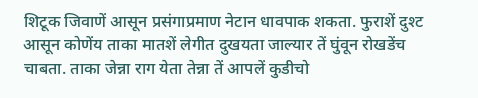शिटूक जिवाणें आसून प्रसंगाप्रमाण नेटान धावपाक शकता. फुराशें दुश्ट आसून कोणेंय ताका मातशें लेगीत दुखयता जाल्यार तें घुंवून रोखडेंच चाबता. ताका जेन्ना राग येता तेन्ना तें आपलें कुडीचो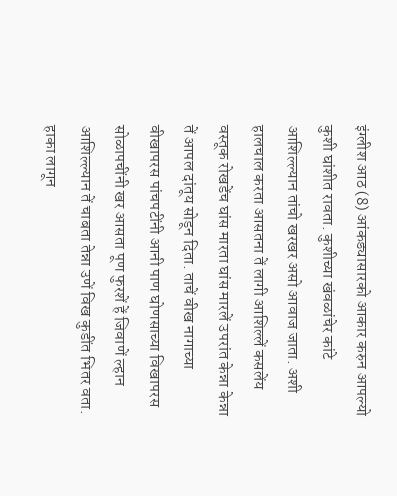इंग्लीश आठ (8) आंकड्यासारको आकार करुन आपल्यो कुशी घांशीत रावता. कुशीच्या खंवळांचेर कांटे आशिल्ल्यान तांचो खरखर असो आवाज जाता. अशी हालचाल करता आसतना तें लागी आशिल्लें कसलेंय वस्तूक रोखडेंच घांस मारता घांस मारलें उपरांत केन्ना केन्ना तें आपल दांतूय सोडून दिता. ताचें वीख नागाच्या वीखापरस पांचपटींनी आनी पाण घोणसाच्या विखापरस सोळापचींनी खर आसता पूण फुरशें हें जिवाणें ल्हान आशिल्ल्यान तें चाबता तेन्ना उणें विख कुडींत भितर वता. हाका लागून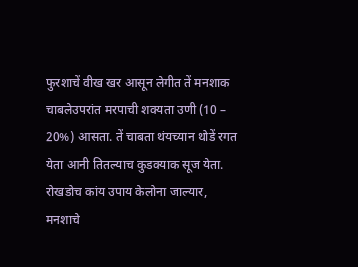फुरशाचें वीख खर आसून लेगीत तें मनशाक चाबलेउपरांत मरपाची शक्यता उणी (10 – 20%) आसता. तें चाबता थंयच्यान थोडें रगत येता आनी तितल्याच कुडक्याक सूज येता. रोखडोच कांय उपाय केलोना जाल्यार, मनशाचे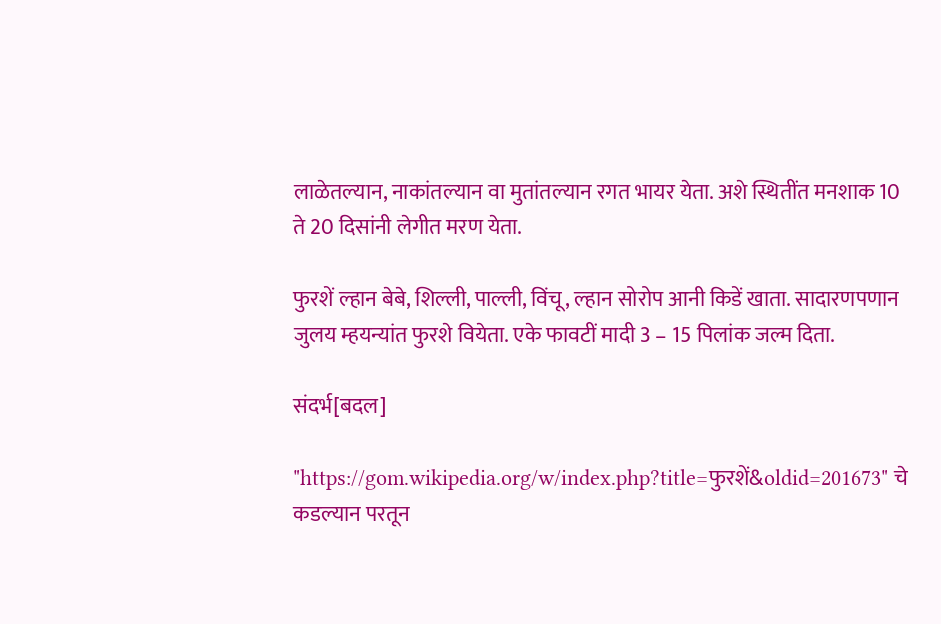लाळेतल्यान, नाकांतल्यान वा मुतांतल्यान रगत भायर येता. अशे स्थितींत मनशाक 10 ते 20 दिसांनी लेगीत मरण येता.

फुरशें ल्हान बेबे, शिल्ली, पाल्ली, विंचू, ल्हान सोरोप आनी किडें खाता. सादारणपणान जुलय म्हयन्यांत फुरशे वियेता. एके फावटीं मादी 3 – 15 पिलांक जल्म दिता.

संदर्भ[बदल]

"https://gom.wikipedia.org/w/index.php?title=फुरशें&oldid=201673" चे कडल्यान परतून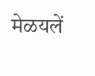मेळयलें